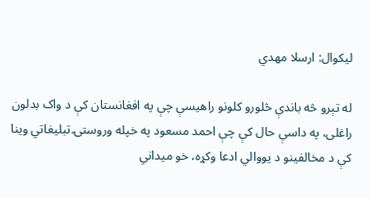ليکوال: ارسلا مهدي

له تېرو څه باندې څلورو کلونو راهیسې چې په افغانستان کې د واک بدلون راغلی، په داسې حال کې چې احمد مسعود په خپله وروستۍ تبلیغاتي وینا کې د مخالفینو د یووالي ادعا وکړه، خو میداني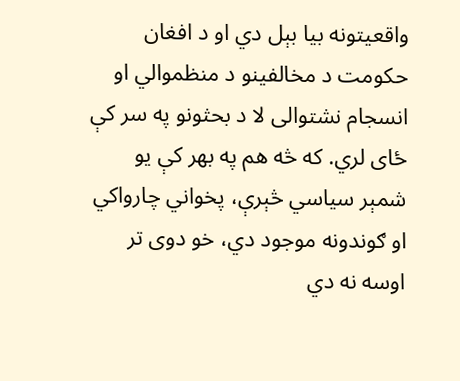واقعیتونه بیا بېل دي او د افغان حکومت د مخالفینو د منظموالي او انسجام نشتوالی لا د بحثونو په سر کې ځای لري. که څه هم په بهر کې یو شمېر سیاسي څېرې، پخواني چارواکي او ګوندونه موجود دي، خو دوی تر اوسه نه دي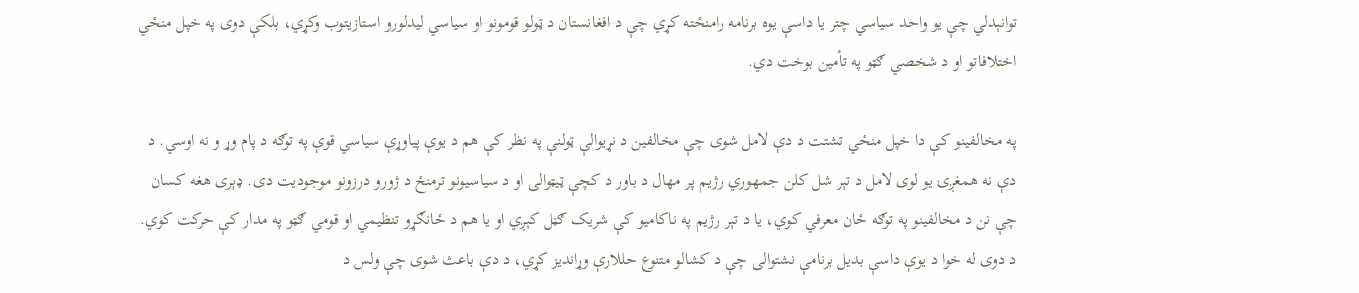توانېدلي چې یو واحد سیاسي چتر یا داسې یوه برنامه رامنځته کړي چې د افغانستان د ټولو قومونو او سیاسي لیدلورو استازیتوب وکړي، بلکې دوی په خپل منځي اختلافاتو او د شخصي ګټو په تأمین بوخت دي.

په مخالفینو کې دا خپل منځي تشتت د دې لامل شوی چې مخالفین د نړیوالې ټولنې په نظر کې هم د یوې پیاوړې سیاسي قوې په توګه د پام وړ و نه اوسي. د دې نه همغږۍ یو لوی لامل د تېر شل کلن جمهوري رژیم پر مهال د باور د کچې ټیټوالی او د سیاسيونو ترمنځ د ژورو درزونو موجودیت دی. ډېری هغه کسان چې نن د مخالفینو په توګه ځان معرفي کوي، یا د تېر رژیم په ناکامیو کې شریک ګڼل کېږي او یا هم د ځانګړو تنظیمي او قومي ګټو په مدار کې حرکت کوي. د دوی له خوا د یوې داسې بدیل برنامې نشتوالی چې د کشالو متنوع حللارې وړاندیز کړي، د دې باعث شوی چې ولس د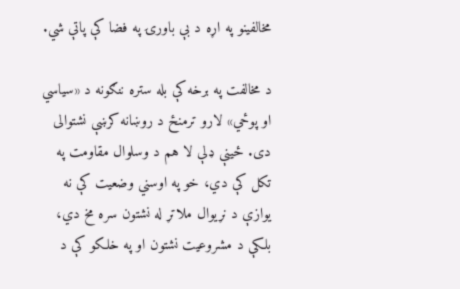مخالفینو په اړه د بې ‌باورۍ په فضا کې پاتې شي.

د مخالفت په برخه کې بله ستره ننګونه د «سیاسي او پوځي» لارو ترمنځ د روښانه کرښې نشتوالی دی. ځینې ډلې لا هم د وسلوال مقاومت په تکل کې دي، خو په اوسني وضعیت کې نه یوازې د نړیوال ملاتړ له نشتون سره مخ دي، بلکې د مشروعیت نشتون او په خلکو کې د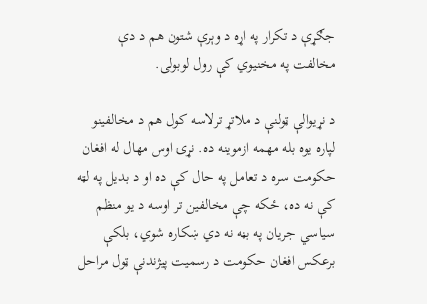جګړې د تکرار په اړه د وېرې شتون هم د دې مخالفت په مخنیوي کې رول لوبولی.

د نړیوالې ټولنې د ملاتړ ترلاسه کول هم د مخالفینو لپاره یوه بله مهمه ازموینه ده. نړۍ اوس مهال له افغان حکومت سره د تعامل په حال کې ده او د بدیل په لټه کې نه ده، ځکه چې مخالفين تر اوسه د یو منظم سیاسي جریان په بڼه نه دي ښکاره شوي، بلکې برعکس افغان حکومت د رسمیت پیژندنې ټول مراحل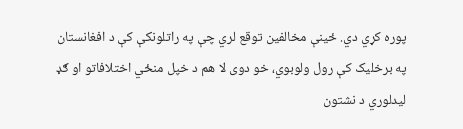پوره کړي دي. ځینې مخالفین توقع لري چې په راتلونکې کې د افغانستان په برخلیک کې رول ولوبوي، خو دوی لا هم د خپل منځي اختلافاتو او ګډ لیدلوري د نشتون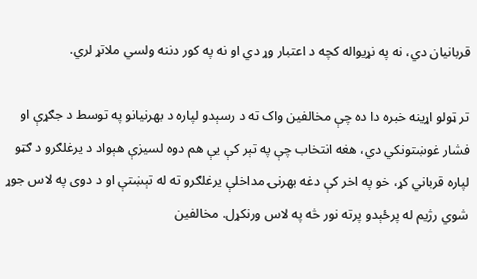قربانیان دي، نه په نړیواله کچه د اعتبار وړ دي او نه په کور دننه ولسي ملاتړ لري.

تر ټولو اړینه خبره دا ده چې مخالفین واک ته د رسېدو لپاره د بهرنیانو په توسط د جګړې او فشار غوښتونکي دي، هغه انتخاب چې په تېر کې یې هم دوه لسیزې هېواد د یرغلګرو د ګټو لپاره قرباني کړ، خو په اخر کې دغه بهرنۍ مداخلې یرغلګرو ته له تېښتې او د دوی په لاس جوړ شوي رژیم له پرځېدو پرته نور څه په لاس ورنکړل. مخالفین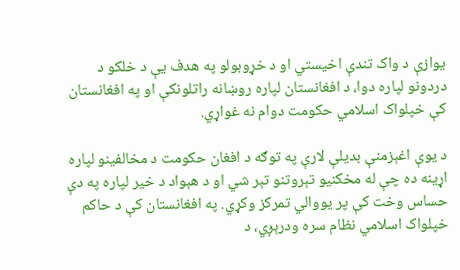یوازې د واک تندې اخیستي او د خړوبولو په هدف یې د خلکو د دردونو لپاره دوا، د افغانستان لپاره روښانه راتلونکې او په افغانستان کې خپلواک اسلامي حکومت دوام نه غواړي.

د یوې اغېزمنې بدیلې لارې په توګه د افغان حکومت د مخالفينو لپاره اړینه ده چې له مخکنیو تېروتنو تېر شي او د هېواد د خیر لپاره په دې حساس وخت کې پر یووالي تمرکز وکړي. په افغانستان کې د حاکم خپلواک اسلامي نظام سره ودرېږي، د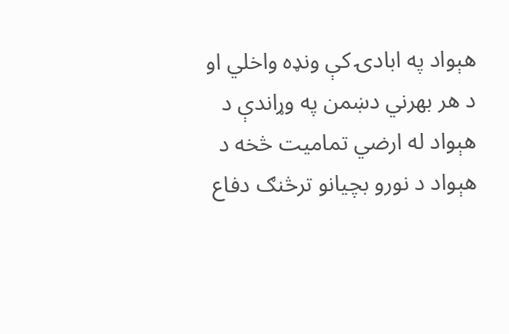هېواد په ابادۍ کې ونډه واخلي او د هر بهرني دښمن په وړاندې د هېواد له ارضي تماميت څخه د هېواد د نورو بچيانو ترڅنګ دفاع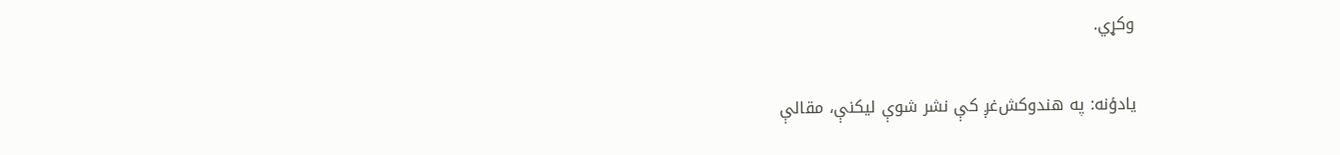وکړي.

یادؤنه: په هندوکش‌غږ کې نشر شوې لیکنې، مقالې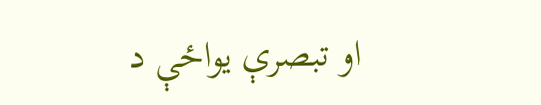او تبصرې یواځې د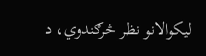لیکوالانو نظر څرګندوي، د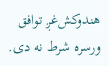هندوکش‌غږ توافق ورسره شرط نه دی.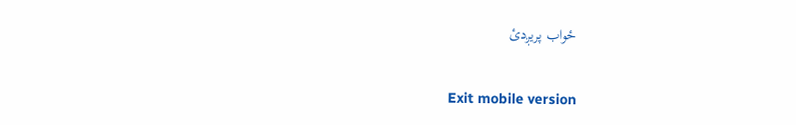ځواب پریږدئ

Exit mobile version